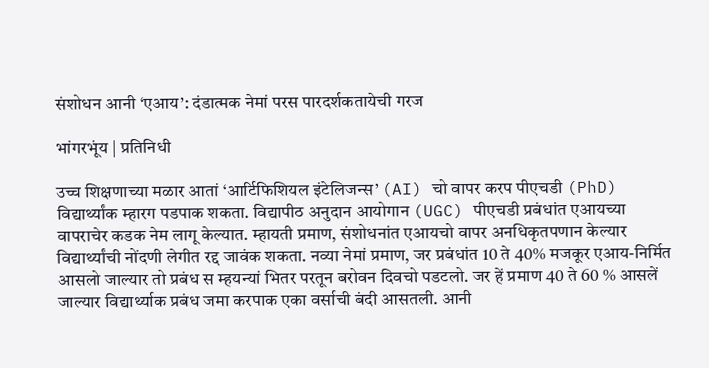संशोधन आनी ‘एआय’: दंडात्मक नेमां परस पारदर्शकतायेची गरज

भांगरभूंय | प्रतिनिधी

उच्च शिक्षणाच्या मळार आतां ‘आर्टिफिशियल इंटेलिजन्स’ (AI) चो वापर करप पीएचडी (PhD) विद्यार्थ्यांक म्हारग पडपाक शकता. विद्यापीठ अनुदान आयोगान (UGC) पीएचडी प्रबंधांत एआयच्या वापराचेर कडक नेम लागू केल्यात. म्हायती प्रमाण, संशोधनांत एआयचो वापर अनधिकृतपणान केल्यार विद्यार्थ्यांची नोंदणी लेगीत रद्द जावंक शकता. नव्या नेमां प्रमाण, जर प्रबंधांत 10 ते 40% मजकूर एआय-निर्मित आसलो जाल्यार तो प्रबंध स म्हयन्यां भितर परतून बरोवन दिवचो पडटलो. जर हें प्रमाण 40 ते 60 % आसलें जाल्यार विद्यार्थ्याक प्रबंध जमा करपाक एका वर्साची बंदी आसतली. आनी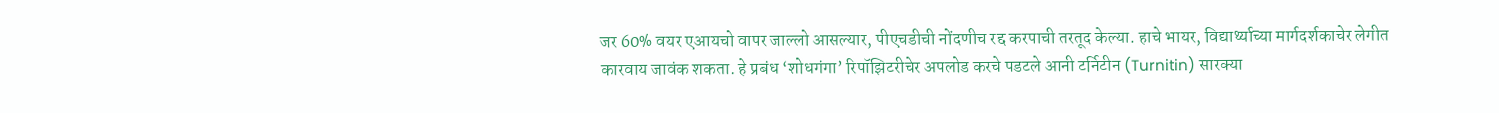जर 60% वयर एआयचो वापर जाल्लो आसल्यार, पीएचडीची नोंदणीच रद्द करपाची तरतूद केल्या. हाचे भायर, विद्यार्थ्याच्या मार्गदर्शकाचेर लेगीत कारवाय जावंक शकता. हे प्रबंध ‘शोधगंगा’ रिपॉझिटरीचेर अपलोड करचे पडटले आनी टर्निटीन (Turnitin) सारक्या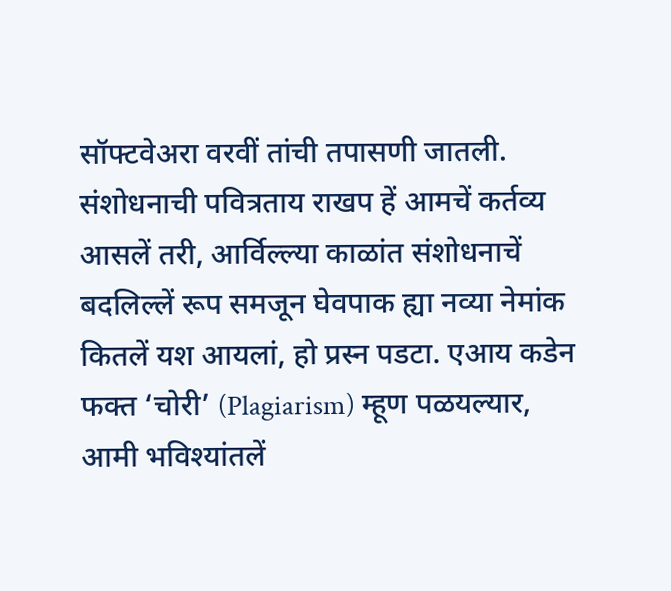सॉफ्टवेअरा वरवीं तांची तपासणी जातली.
संशोधनाची पवित्रताय राखप हें आमचें कर्तव्य आसलें तरी, आर्विल्ल्या काळांत संशोधनाचें बदलिल्लें रूप समजून घेवपाक ह्या नव्या नेमांक कितलें यश आयलां, हो प्रस्न पडटा. एआय कडेन फक्त ‘चोरी’ (Plagiarism) म्हूण पळयल्यार, आमी भविश्यांतलें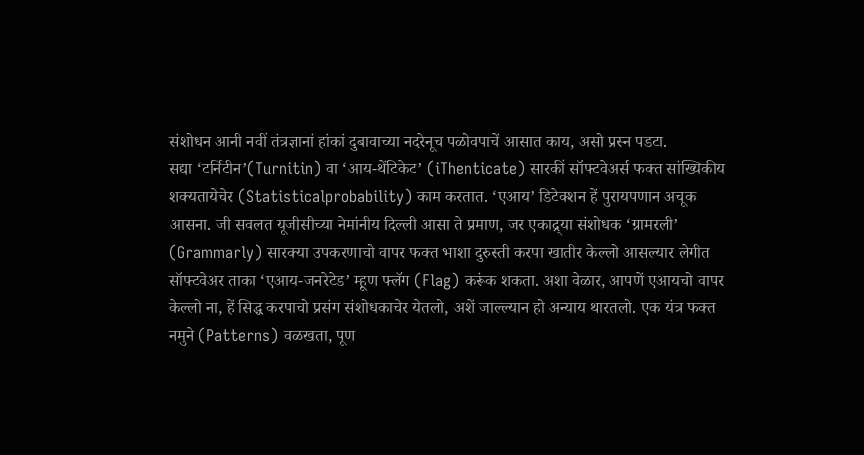संशोधन आनी नवीं तंत्रज्ञानां हांकां दुबावाच्या नदरेनूच पळोवपाचें आसात काय, असो प्रस्न पडटा.
सद्या ‘टर्निटीन’(Turnitin) वा ‘आय-थेंटिकेट’ (iThenticate) सारकीं सॉफ्टवेअर्स फक्त सांख्यिकीय शक्यतायेचेर (Statisticalprobability) काम करतात. ‘एआय’ डिटेक्शन हें पुरायपणान अचूक आसना. जी सवलत यूजीसीच्या नेमांनीय दिल्ली आसा ते प्रमाण, जर एकाद्र्या संशोधक ‘ग्रामरली’ (Grammarly) सारक्या उपकरणाचो वापर फक्त भाशा दुरुस्ती करपा खातीर केल्लो आसल्यार लेगीत सॉफ्टवेअर ताका ‘एआय-जनरेटेड’ म्हूण फ्लॅग (Flag) करूंक शकता. अशा वेळार, आपणें एआयचो वापर केल्लो ना, हें सिद्ध करपाचो प्रसंग संशोधकाचेर येतलो, अशें जाल्ल्यान हो अन्याय थारतलो. एक यंत्र फक्त नमुने (Patterns) वळखता, पूण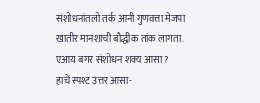संशोधनांतलो तर्क आनी गुणवत्ता मेजपा खातीर मानशाची बौद्धीक तांक लागता.
एआय बगर संशोधन शक्य आसा?
हाचें स्पश्ट उत्तर आसा-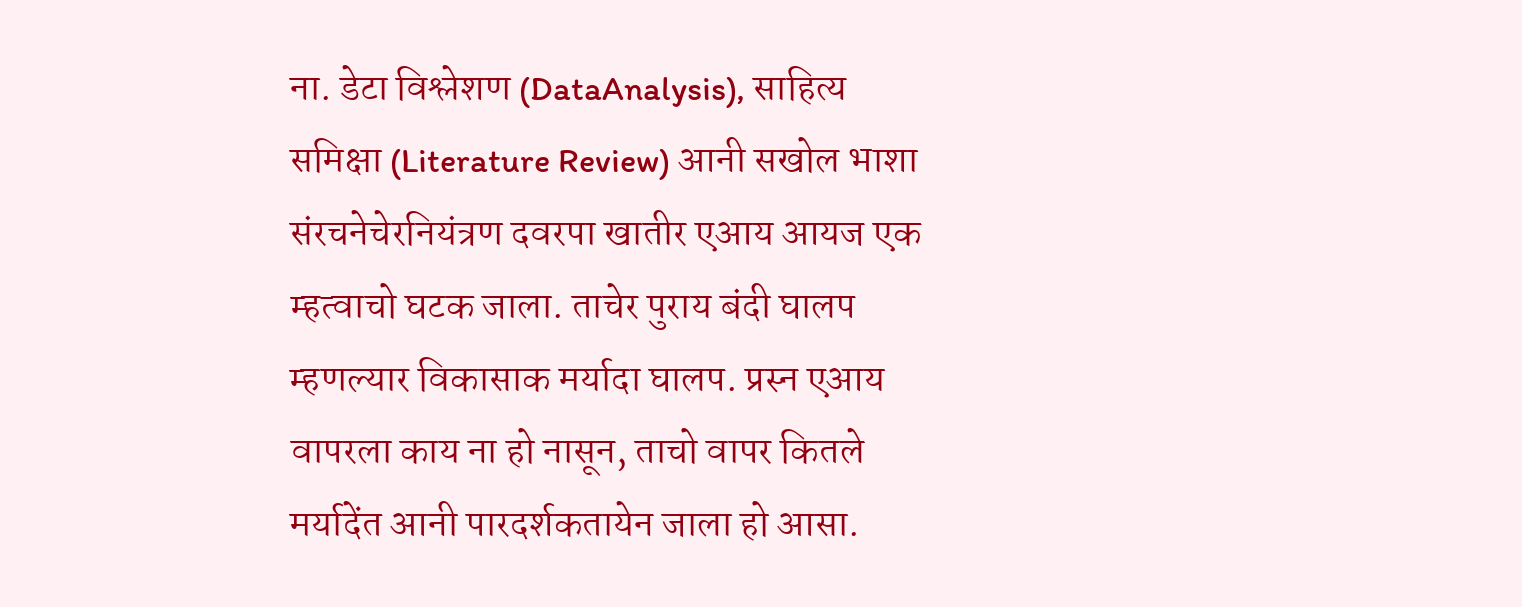ना. डेटा विश्लेशण (DataAnalysis), साहित्य समिक्षा (Literature Review) आनी सखोल भाशा संरचनेचेरनियंत्रण दवरपा खातीर एआय आयज एक म्हत्वाचो घटक जाला. ताचेर पुराय बंदी घालप म्हणल्यार विकासाक मर्यादा घालप. प्रस्न एआय वापरला काय ना हो नासून, ताचो वापर कितले मर्यादेंत आनी पारदर्शकतायेन जाला हो आसा.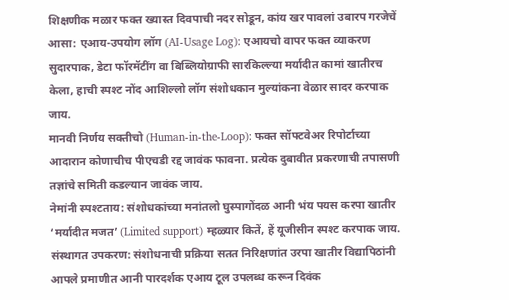शिक्षणीक मळार फक्त ख्यास्त दिवपाची नदर सोडून, कांय खर पावलां उबारप गरजेचें आसा: एआय-उपयोग लॉग (AI-Usage Log): एआयचो वापर फक्त व्याकरण सुदारपाक, डेटा फॉरमॅटींग वा बिब्लियोग्राफी सारकिल्ल्या मर्यादीत कामां खातीरच केला, हाची स्पश्ट नोंद आशिल्लो लॉग संशोधकान मुल्यांकना वेळार सादर करपाक जाय.
मानवी निर्णय सक्तीचो (Human-in-the-Loop): फक्त सॉफ्टवेअर रिपोर्टाच्या आदारान कोणाचीच पीएचडी रद्द जावंक फावना. प्रत्येक दुबावीत प्रकरणाची तपासणी तज्ञांचे समिती कडल्यान जावंक जाय.
नेमांनी स्पश्टताय: संशोधकांच्या मनांतलो घुस्पागोंदळ आनी भंय पयस करपा खातीर ‘मर्यादीत मजत’ (Limited support) म्हळ्यार कितें, हें यूजीसीन स्पश्ट करपाक जाय.
संस्थागत उपकरण: संशोधनाची प्रक्रिया सतत निरिक्षणांत उरपा खातीर विद्यापिठांनी आपले प्रमाणीत आनी पारदर्शक एआय टूल उपलब्ध करून दिवंक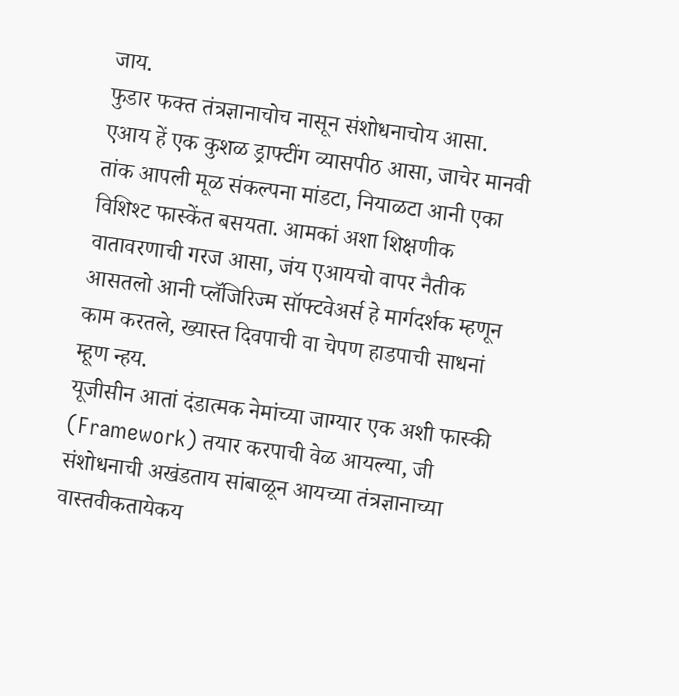जाय.
फुडार फक्त तंत्रज्ञानाचोच नासून संशोधनाचोय आसा. एआय हें एक कुशळ ड्राफ्टींग व्यासपीठ आसा, जाचेर मानवी तांक आपली मूळ संकल्पना मांडटा, नियाळटा आनी एका विशिश्ट फास्केंत बसयता. आमकां अशा शिक्षणीक वातावरणाची गरज आसा, जंय एआयचो वापर नैतीक आसतलो आनी प्लॅजिरिज्म सॉफ्टवेअर्स हे मार्गदर्शक म्हणून काम करतले, ख्यास्त दिवपाची वा चेपण हाडपाची साधनां म्हूण न्हय.
यूजीसीन आतां दंडात्मक नेमांच्या जाग्यार एक अशी फास्की (Framework) तयार करपाची वेळ आयल्या, जी संशोधनाची अखंडताय सांबाळून आयच्या तंत्रज्ञानाच्या वास्तवीकतायेकय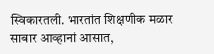स्विकारतली. भारतांत शिक्षणीक मळार साबार आव्हानां आसात,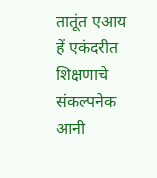तातूंत एआय हें एकंदरीत शिक्षणाचे संकल्पनेक आनी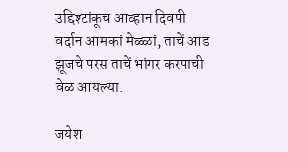उद्दिश्टांकूच आव्हान दिवपी वर्दान आमकां मेळ्ळां, ताचें आड झूजचे परस ताचें भांगर करपाची वेळ आयल्या.

जयेश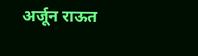अर्जून राऊत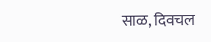साळ, दिवचल